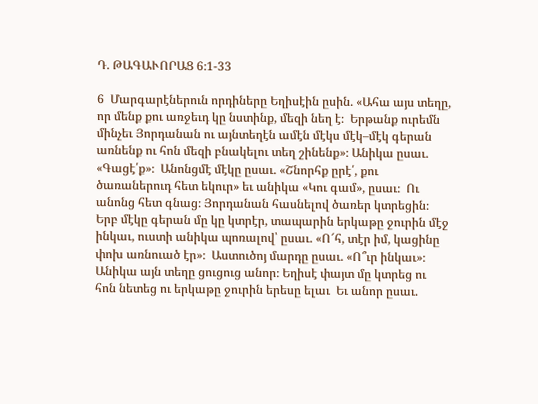Դ. ԹԱԳԱՒՈՐԱՑ 6։1-33

6  Մարգարէներուն որդիները Եղիսէին ըսին. «Ահա այս տեղը, որ մենք քու առջեւդ կը նստինք, մեզի նեղ է։  Երթանք ուրեմն մինչեւ Յորդանան ու այնտեղէն ամէն մէկս մէկ–մէկ գերան առնենք ու հոն մեզի բնակելու տեղ շինենք»։ Անիկա ըսաւ. «Գացէ՛ք»։  Անոնցմէ մէկը ըսաւ. «Շնորհք ըրէ՛, քու ծառաներուդ հետ եկուր» եւ անիկա «Կու գամ», ըսաւ։  Ու անոնց հետ գնաց։ Յորդանան հասնելով ծառեր կտրեցին։  Երբ մէկը գերան մը կը կտրէր, տապարին երկաթը ջուրին մէջ ինկաւ, ուստի անիկա պոռալով՝ ըսաւ. «Ո՜հ, տէր իմ, կացինը փոխ առնուած էր»։  Աստուծոյ մարդը ըսաւ. «Ո՞ւր ինկաւ»։ Անիկա այն տեղը ցուցուց անոր։ Եղիսէ փայտ մը կտրեց ու հոն նետեց ու երկաթը ջուրին երեսը ելաւ  Եւ անոր ըսաւ.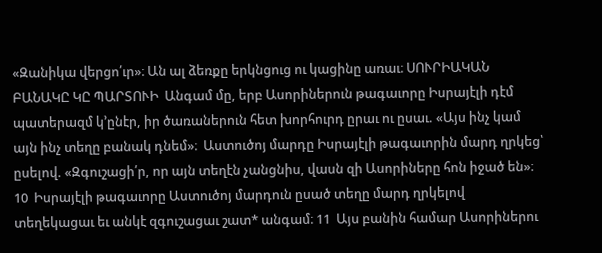«Զանիկա վերցո՛ւր»։ Ան ալ ձեռքը երկնցուց ու կացինը առաւ։ ՍՈՒՐԻԱԿԱՆ ԲԱՆԱԿԸ ԿԸ ՊԱՐՏՈՒԻ  Անգամ մը, երբ Ասորիներուն թագաւորը Իսրայէլի դէմ պատերազմ կ’ընէր, իր ծառաներուն հետ խորհուրդ ըրաւ ու ըսաւ. «Այս ինչ կամ այն ինչ տեղը բանակ դնեմ»։  Աստուծոյ մարդը Իսրայէլի թագաւորին մարդ ղրկեց՝ ըսելով. «Զգուշացի՛ր, որ այն տեղէն չանցնիս, վասն զի Ասորիները հոն իջած են»։ 10  Իսրայէլի թագաւորը Աստուծոյ մարդուն ըսած տեղը մարդ ղրկելով տեղեկացաւ եւ անկէ զգուշացաւ շատ* անգամ։ 11  Այս բանին համար Ասորիներու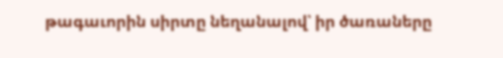թագաւորին սիրտը նեղանալով՝ իր ծառաները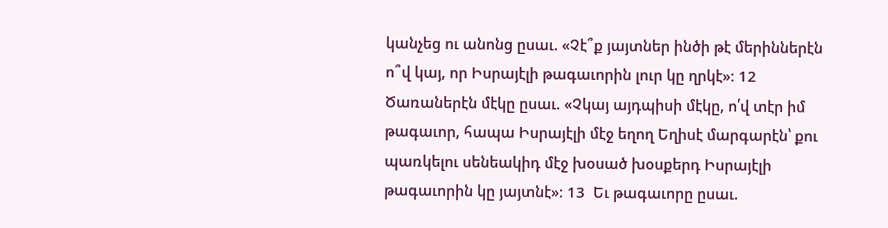կանչեց ու անոնց ըսաւ. «Չէ՞ք յայտներ ինծի թէ մերիններէն ո՞վ կայ, որ Իսրայէլի թագաւորին լուր կը ղրկէ»։ 12  Ծառաներէն մէկը ըսաւ. «Չկայ այդպիսի մէկը, ո՛վ տէր իմ թագաւոր, հապա Իսրայէլի մէջ եղող Եղիսէ մարգարէն՝ քու պառկելու սենեակիդ մէջ խօսած խօսքերդ Իսրայէլի թագաւորին կը յայտնէ»։ 13  Եւ թագաւորը ըսաւ.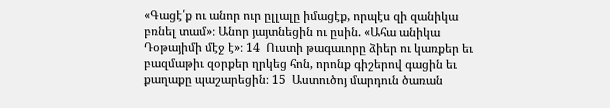«Գացէ՛ք ու անոր ուր ըլլալը իմացէք, որպէս զի զանիկա բռնել տամ»։ Անոր յայտնեցին ու ըսին. «Ահա անիկա Դօթայիմի մէջ է»։ 14  Ուստի թագաւորը ձիեր ու կառքեր եւ բազմաթիւ զօրքեր ղրկեց հոն, որոնք գիշերով գացին եւ քաղաքը պաշարեցին։ 15  Աստուծոյ մարդուն ծառան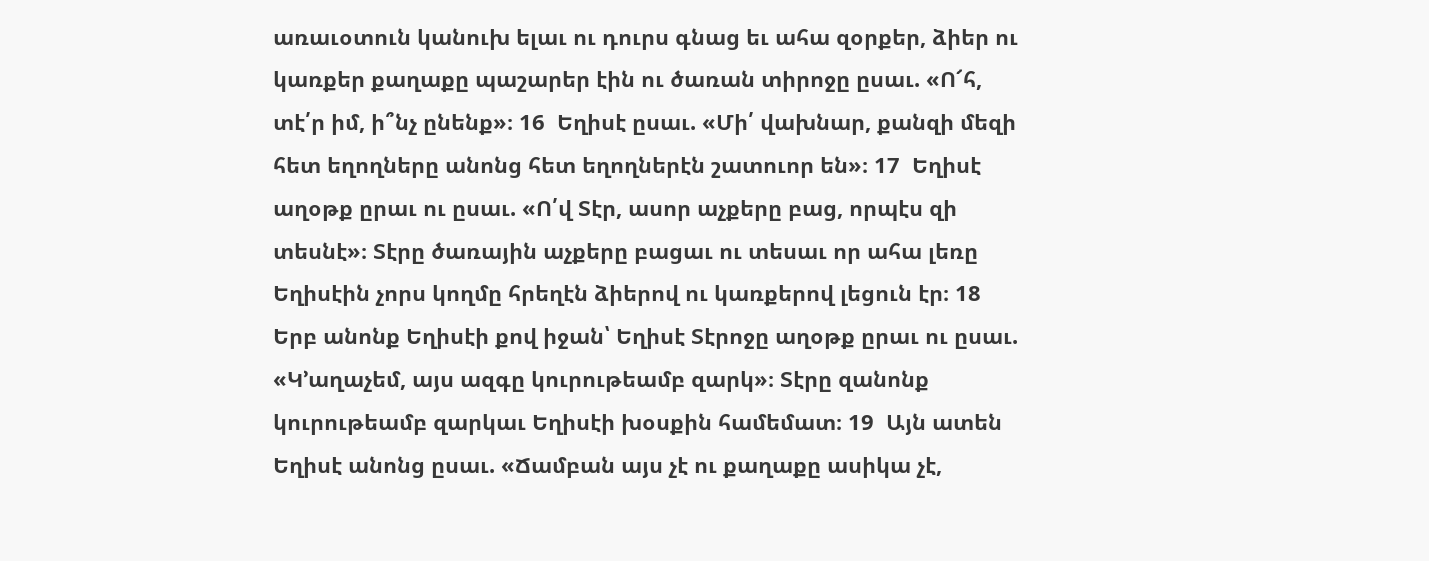առաւօտուն կանուխ ելաւ ու դուրս գնաց եւ ահա զօրքեր, ձիեր ու կառքեր քաղաքը պաշարեր էին ու ծառան տիրոջը ըսաւ. «Ո՜հ, տէ՛ր իմ, ի՞նչ ընենք»։ 16  Եղիսէ ըսաւ. «Մի՛ վախնար, քանզի մեզի հետ եղողները անոնց հետ եղողներէն շատուոր են»։ 17  Եղիսէ աղօթք ըրաւ ու ըսաւ. «Ո՛վ Տէր, ասոր աչքերը բաց, որպէս զի տեսնէ»։ Տէրը ծառային աչքերը բացաւ ու տեսաւ որ ահա լեռը Եղիսէին չորս կողմը հրեղէն ձիերով ու կառքերով լեցուն էր։ 18  Երբ անոնք Եղիսէի քով իջան՝ Եղիսէ Տէրոջը աղօթք ըրաւ ու ըսաւ. «Կ’աղաչեմ, այս ազգը կուրութեամբ զարկ»։ Տէրը զանոնք կուրութեամբ զարկաւ Եղիսէի խօսքին համեմատ։ 19  Այն ատեն Եղիսէ անոնց ըսաւ. «Ճամբան այս չէ ու քաղաքը ասիկա չէ,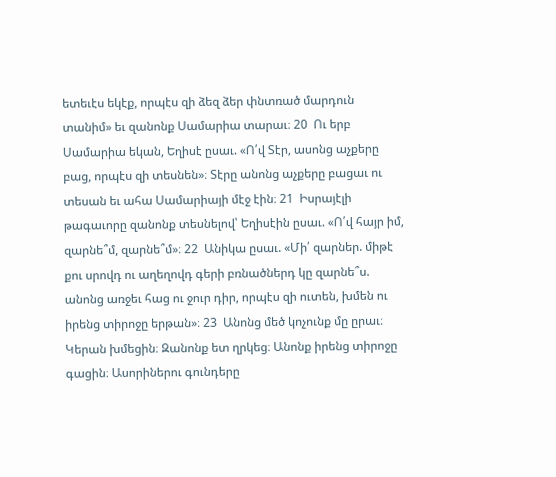ետեւէս եկէք, որպէս զի ձեզ ձեր փնտռած մարդուն տանիմ» եւ զանոնք Սամարիա տարաւ։ 20  Ու երբ Սամարիա եկան, Եղիսէ ըսաւ. «Ո՛վ Տէր, ասոնց աչքերը բաց, որպէս զի տեսնեն»։ Տէրը անոնց աչքերը բացաւ ու տեսան եւ ահա Սամարիայի մէջ էին։ 21  Իսրայէլի թագաւորը զանոնք տեսնելով՝ Եղիսէին ըսաւ. «Ո՛վ հայր իմ, զարնե՞մ, զարնե՞մ»։ 22  Անիկա ըսաւ. «Մի՛ զարներ. միթէ քու սրովդ ու աղեղովդ գերի բռնածներդ կը զարնե՞ս. անոնց առջեւ հաց ու ջուր դիր, որպէս զի ուտեն, խմեն ու իրենց տիրոջը երթան»։ 23  Անոնց մեծ կոչունք մը ըրաւ։ Կերան խմեցին։ Զանոնք ետ ղրկեց։ Անոնք իրենց տիրոջը գացին։ Ասորիներու գունդերը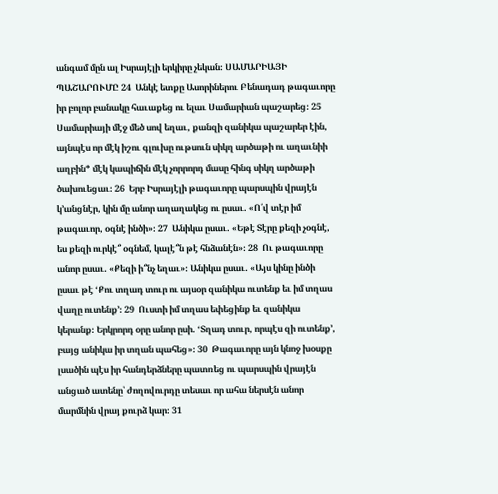անգամ մըն ալ Իսրայէլի երկիրը չեկան։ ՍԱՄԱՐԻԱՅԻ ՊԱՇԱՐՈՒՄԸ 24  Անկէ ետքը Ասորիներու Բենադադ թագաւորը իր բոլոր բանակը հաւաքեց ու ելաւ Սամարիան պաշարեց։ 25  Սամարիայի մէջ մեծ սով եղաւ, քանզի զանիկա պաշարեր էին, այնպէս որ մէկ իշու գլուխը ութսուն սիկղ արծաթի ու աղաւնիի աղբին* մէկ կապիճին մէկ չորրորդ մասը հինգ սիկղ արծաթի ծախուեցաւ։ 26  Երբ Իսրայէլի թագաւորը պարսպին վրայէն կ’անցնէր, կին մը անոր աղաղակեց ու ըսաւ. «Ո՛վ տէր իմ թագաւոր, օգնէ ինծի»։ 27  Անիկա ըսաւ. «Եթէ Տէրը քեզի չօգնէ, ես քեզի ուրկէ՞ օգնեմ, կալէ՞ն թէ հնձանէն»։ 28  Ու թագաւորը անոր ըսաւ. «Քեզի ի՞նչ եղաւ»։ Անիկա ըսաւ. «Այս կինը ինծի ըսաւ թէ ‘Քու տղադ տուր ու այսօր զանիկա ուտենք եւ իմ տղաս վաղը ուտենք’։ 29  Ուստի իմ տղաս եփեցինք եւ զանիկա կերանք։ Երկրորդ օրը անոր ըսի. ‘Տղադ տուր, որպէս զի ուտենք’, բայց անիկա իր տղան պահեց»։ 30  Թագաւորը այն կնոջ խօսքը լսածին պէս իր հանդերձները պատռեց ու պարսպին վրայէն անցած ատենը՝ ժողովուրդը տեսաւ որ ահա ներսէն անոր մարմնին վրայ քուրձ կար։ 31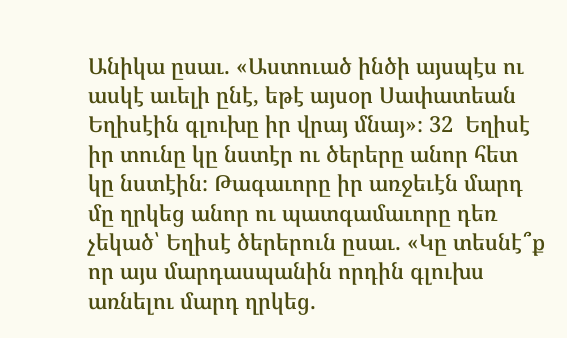Անիկա ըսաւ. «Աստուած ինծի այսպէս ու ասկէ աւելի ընէ, եթէ այսօր Սափատեան Եղիսէին գլուխը իր վրայ մնայ»։ 32  Եղիսէ իր տունը կը նստէր ու ծերերը անոր հետ կը նստէին։ Թագաւորը իր առջեւէն մարդ մը ղրկեց անոր ու պատգամաւորը դեռ չեկած՝ Եղիսէ ծերերուն ըսաւ. «Կը տեսնէ՞ք որ այս մարդասպանին որդին գլուխս առնելու մարդ ղրկեց.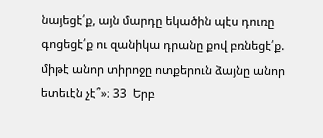նայեցէ՛ք, այն մարդը եկածին պէս դուռը գոցեցէ՛ք ու զանիկա դրանը քով բռնեցէ՛ք. միթէ անոր տիրոջը ոտքերուն ձայնը անոր ետեւէն չէ՞»։ 33  Երբ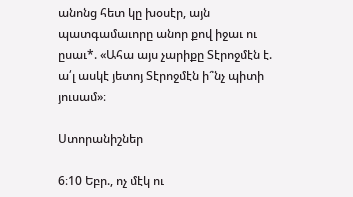անոնց հետ կը խօսէր, այն պատգամաւորը անոր քով իջաւ ու ըսաւ*. «Ահա այս չարիքը Տէրոջմէն է. ա՛լ ասկէ յետոյ Տէրոջմէն ի՞նչ պիտի յուսամ»։

Ստորանիշներ

6։10 Եբր., ոչ մէկ ու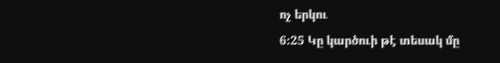ոչ երկու
6։25 Կը կարծուի թէ տեսակ մը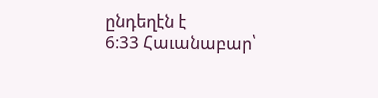ընդեղէն է
6։33 Հաւանաբար՝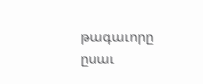թագաւորը ըսաւ